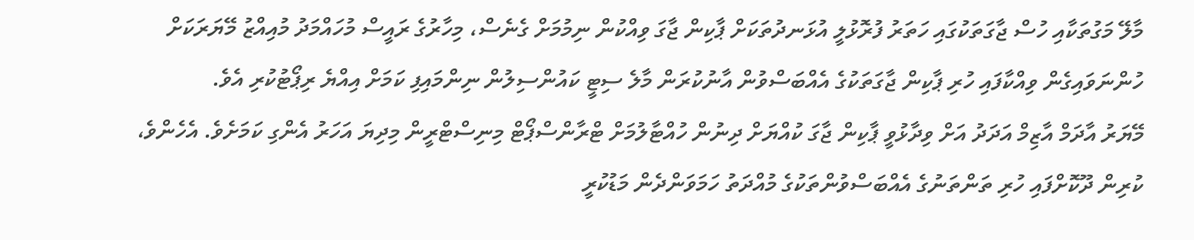މާލޭ މަގުތަކާއި ހުސް ޖާގަތަކުގައި ހަތަރު ފުރޮޅުލީ އުޅަނދުތަކަށް ޕާކިން ޖާގަ ވިއްކުން ނިމުމަށް ގެނެސް، މިހާރުގެ ރައީސް މުހައްމަދު މުއިއްޒު މޭޔަރަކަށް ހުންނަވައިގެން ވިއްކާފައި ހުރި ޕާކިން ޖާގަތަކުގެ އެއްބަސްވުން އާނުކުރަން މާލެ ސިޓީ ކައުންސިލުން ނިންމައިފި ކަމަށް އިއްޔެ ރިޕޯޓުކުރި އެވެ.
މޭޔަރު އާދަމް އާޒިމް އަދަދު އަށް ވިދާޅުވީ ޕާކިން ޖާގަ ކުއްޔަށް ދިނުން ހުއްޓާލުމަށް ޓްރާންސްޕޯޓް މިނިސްޓްރީން މިދިޔަ އަހަރު އެންގި ކަމަށެވެ. އެހެންވެ، ކުރިން ދޫކޮށްފައި ހުރި ތަންތަނުގެ އެއްބަސްވުންތަކުގެ މުއްދަތު ހަމަވަންދެން މަޑުކުރީ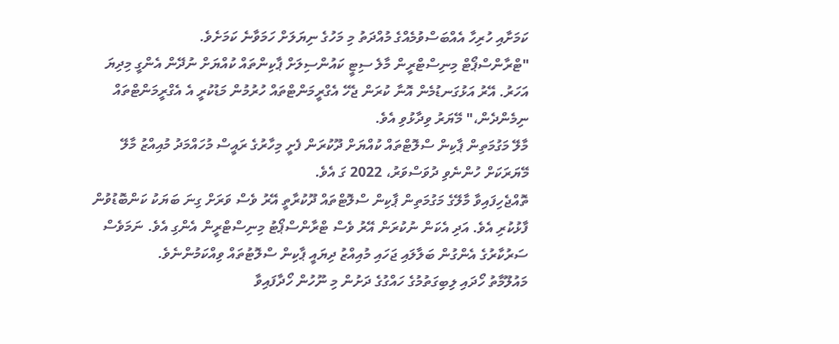ކަމަށާއި ހުރިހާ އެއްބަސްވުމެއްގެ މުއްދަތު މި މަހުގެ ނިޔަލަށް ހަމަވާނެ ކަމަށެވެ.
"ޓްރާންސްޕޯޓް މިނިސްޓްރީން މާލެ ސިޓީ ކައުންސިލަށް ޕާކިންތައް ކުއްޔަށް ނުދޭން އެންގީ މިދިޔަ އަހަރު. އޭރު އަޅުގަނޑުމެން އޮނާ ކުރަން ޖެހޭ އެގްރީމަންޓްތައް ހުރުމުން މަޑުކުރީ އެ އެގްރީމަންޓްތައް ނިމެންދެން،" މޭޔަރު ވިދާޅުވި އެވެ.
މާލޭ މަގުމަތިން ޕާކިން ސްލޮޓްތައް ކުއްޔަށް ދޫކުރަން ފެށީ މިހާރުގެ ރައީސް މުހައްމަދު މުއިއްޒު މާލޭ މޭޔަރަކަށް ހުންނެވި ދުވަސްވަރު، 2022 ގަ އެވެ.
ތޮއްޖެހިފައިވާ މާލޭގެ މަގުމަތިން ޕާކިން ސްލޮޓްތައް ދޫކުރާތީ އޭރު ވެސް ވަރަށް ގިނަ ބަޔަކު ކަންބޮޑުވުން ފާޅުކުރި އެވެ. އަދި އެކަން ނުކުރަން އޭރު ވެސް ޓްރާންސްޕޯޓު މިނިސްޓްރީން އެންގި އެވެ. ނަމަވެސް ސަރުކާރުގެ އެންގުން ބަލާލައި ޖަހައި މުއިއްޒު ދިޔައީ ޕާކިން ސްލޮޓުތައް ވިއްކަމުންނެވެ.
މައުލޫމާތު ހޯދައި ލިބިގަތުމުގެ ހައްގުގެ ދަށުން މި ނޫހުން ހޯދާފައިވާ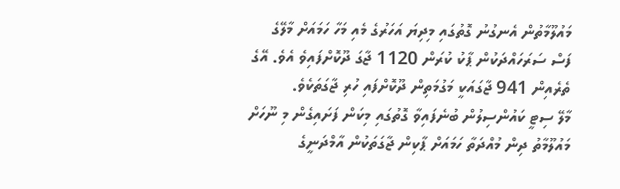މައުލޫމާތުން އެނގުނު ގޮތުގައި މިދިޔަ އަހަރުގެ މެއި މަހާ ހަމައަށް މާލޭގެ ފަސް ސަރަހައްދަކުން ޕާކު ކުރަން 1120 ޖާގަ ދޫކޮށްފައިވެ އެވެ. އޭގެ ތެރެއިން 941 ޖާގައަކީ މަގުމަތިން ދޫކޮށްފައި ހުރި ޖާގަތަކެވެ.
މާލޭ ސިޓީ ކައުންސިލުން ބުނެފައިވާ ގޮތުގައި މިކަން ފަށައިގެން މި ނޫހަށް މައުލޫމާތު ދިން މުއްދަތާ ހަމައަށް ޕާކިން ޖާގަތަކުން އާމްދަނީގެ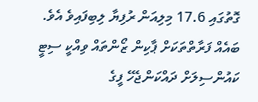ގޮތުގައި 17.6 މިލިއަން ރުފިޔާ ލިބިފައިވެ އެވެ.
ބައެއް ފަރާތްތަކަށް ޕާކިން ޒޯންތައް ވިއްކީ ސިޓީ ކައުންސިލަށް ދައްކަންޖެހޭ ފީގެ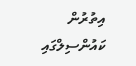އިތުރުން ކައުންސިލްގައި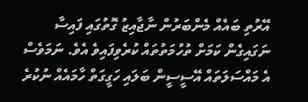އޭރުތި ބައެއް މެންބަރުން ނާޖާއިޒު ގޮތުގައި ފައިސާ ނަގައިގެން ކަމަށް ތުހުމަތުތައް ކުރެވިފައިވެ އެވެ. ނަމަވެސް އެ މައްސަލަތައް އޭސީސީން ބަލައި ހަގީގަތް ހާމައެއް ނުކުރެ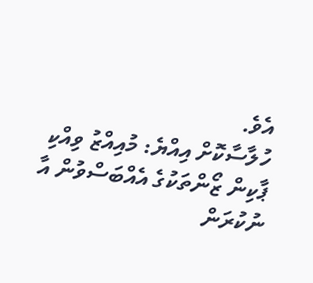އެވެ.
ހުލާސާކޮށް އިއްޔެ: މުއިއްޒު ވިއްކި ޕާކިން ޒޯންތަކުގެ އެއްބަސްވުން އާ ނުކުރަން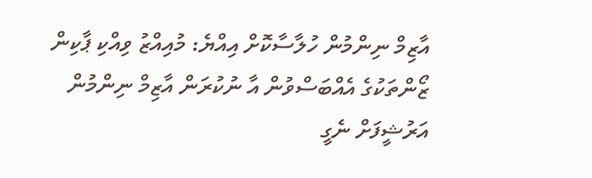އާޒިމް ނިންމުން ހުލާސާކޮށް އިއްޔެ: މުއިއްޒު ވިއްކި ޕާކިން ޒޯންތަކުގެ އެއްބަސްވުން އާ ނުކުރަން އާޒިމް ނިންމުން
އަރުޝީފަށް ނެގީ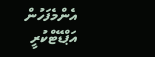އެންމެފަހުން އަޕްޑޭޓްކުރީ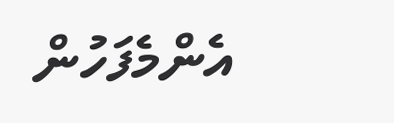އެންމެފަހުން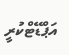އަޕްޑޭޓްކުރީ